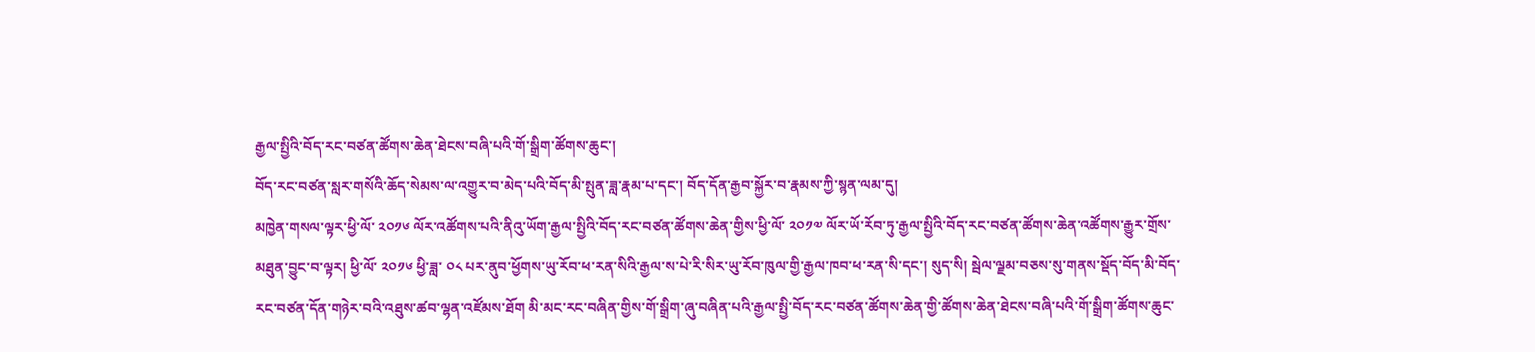རྒྱལ་སྤྱིའི་བོད་རང་བཙན་ཚོགས་ཆེན་ཐེངས་བཞི་པའི་གོ་སྒྲིག་ཚོགས་ཆུང་།
བོད་རང་བཙན་སླར་གསོའི་ཆོད་སེམས་ལ་འགྱུར་བ་མེད་པའི་བོད་མི་སྤུན་ཟླ་རྣམ་པ་དང་། བོད་དོན་རྒྱབ་སྐྱོར་བ་རྣམས་ཀྱི་སྙན་ལམ་དུ།
མཁྱེན་གསལ་ལྟར་ཕྱི་ལོ་ ༢༠༡༦ ལོར་འཚོགས་པའི་ནིའུ་ཡོག་རྒྱལ་སྤྱིའི་བོད་རང་བཙན་ཚོགས་ཆེན་གྱིས་ཕྱི་ལོ་ ༢༠༡༧ ལོར་ཡོ་རོབ་ཏུ་རྒྱལ་སྤྱིའི་བོད་རང་བཙན་ཚོགས་ཆེན་འཚོགས་རྒྱུར་གྲོས་མཐུན་བྱུང་བ་ལྟར། ཕྱི་ལོ་ ༢༠༡༦ ཕྱི་ཟླ་ ༠༨ པར་ནུབ་ཕྱོགས་ཡུ་རོབ་ཕ་རན་སིའི་རྒྱལ་ས་པེ་རི་སིར་ཡུ་རོབ་ཁུལ་གྱི་རྒྱལ་ཁབ་ཕ་རན་སི་དང་། སུད་སི། སྦེལ་ལྗམ་བཅས་སུ་གནས་སྡོད་བོད་མི་བོད་རང་བཙན་དོན་གཉེར་བའི་འཐུས་ཚབ་ལྷན་འཛོམས་ཐོག མི་མང་རང་བཞིན་གྱིས་གོ་སྒྲིག་ཞུ་བཞིན་པའི་རྒྱལ་སྤྱི་བོད་རང་བཙན་ཚོགས་ཆེན་གྱི་ཚོགས་ཆེན་ཐེངས་བཞི་པའི་གོ་སྒྲིག་ཚོགས་ཆུང་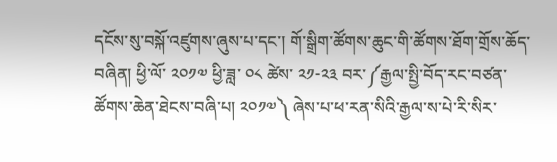དངོས་སུ་བསྐོ་འཛུགས་ཞུས་པ་དང་། གོ་སྒྲིག་ཚོགས་ཆུང་གི་ཚོགས་ཐོག་གྲོས་ཆོད་བཞིན། ཕྱི་ལོ་ ༢༠༡༧ ཕྱི་ཟླ་ ༠༨ ཚེས་ ༢༡-༢༣ བར་༼རྒྱལ་སྤྱི་བོད་རང་བཙན་ཚོགས་ཆེན་ཐེངས་བཞི་པ། ༢༠༡༧༽ ཞེས་པ་ཕ་རན་སིའི་རྒྱལ་ས་པེ་རི་སིར་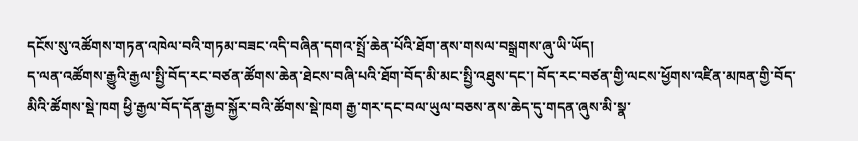དངོས་སུ་འཚོགས་གཏན་འཁེལ་བའི་གཏམ་བཟང་འདི་བཞིན་དགའ་སྤྲོ་ཆེན་པོའི་ཐོག་ནས་གསལ་བསྒྲགས་ཞུ་ཡི་ཡོད།
ད་ལན་འཚོགས་རྒྱུའི་རྒྱལ་སྤྱི་བོད་རང་བཙན་ཚོགས་ཆེན་ཐེངས་བཞི་པའི་ཐོག་བོད་མི་མང་སྤྱི་འཐུས་དང་། བོད་རང་བཙན་གྱི་ལངས་ཕྱོགས་འཛིན་མཁན་གྱི་བོད་མིའི་ཚོགས་སྡེ་ཁག ཕྱི་རྒྱལ་བོད་དོན་རྒྱབ་སྐྱོར་བའི་ཚོགས་སྡེ་ཁག རྒྱ་གར་དང་བལ་ཡུལ་བཅས་ནས་ཆེད་དུ་གདན་ཞུས་མི་སྣ་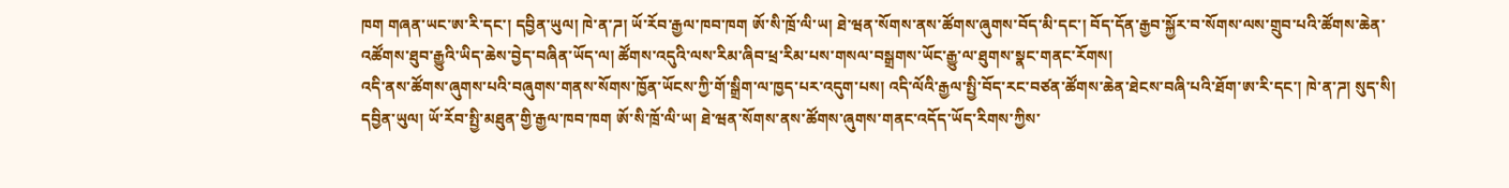ཁག གཞན་ཡང་ཨ་རི་དང་། དབྱིན་ཡུལ། ཁེ་ན་ཌ། ཡོ་རོབ་རྒྱལ་ཁབ་ཁག ཨོ་སི་ཁྲོ་ལི་ཡ། ཐེ་ཝན་སོགས་ནས་ཚོགས་ཞུགས་བོད་མི་དང་། བོད་དོན་རྒྱབ་སྐྱོར་བ་སོགས་ལས་གྲུབ་པའི་ཚོགས་ཆེན་འཚོགས་ཐུབ་རྒྱུའི་ཡིད་ཆེས་བྱེད་བཞིན་ཡོད་ལ། ཚོགས་འདུའི་ལས་རིམ་ཞིབ་ཕྲ་རིམ་པས་གསལ་བསྒྲགས་ཡོང་རྒྱུ་ལ་ཐུགས་སྣང་གནང་རོགས།
འདི་ནས་ཚོགས་ཞུགས་པའི་བཞུགས་གནས་སོགས་ཁྱོན་ཡོངས་ཀྱི་གོ་སྒྲིག་ལ་ཁྱད་པར་འདུག་པས། འདི་ལོའི་རྒྱལ་སྤྱི་བོད་རང་བཙན་ཚོགས་ཆེན་ཐེངས་བཞི་པའི་ཐོག་ཨ་རི་དང་། ཁེ་ན་ཌ། སུད་སི། དབྱིན་ཡུལ། ཡོ་རོབ་སྤྱི་མཐུན་གྱི་རྒྱལ་ཁབ་ཁག ཨོ་སི་ཁྲོ་ལི་ཡ། ཐེ་ཝན་སོགས་ནས་ཚོགས་ཞུགས་གནང་འདོད་ཡོད་རིགས་ཀྱིས་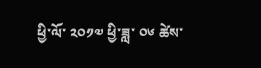ཕྱི་ལོ་ ༢༠༡༧ ཕྱི་ཟླ་ ༠༦ ཚེས་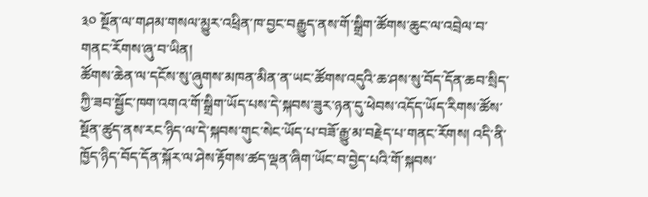༣༠ སྔོན་ལ་གཤམ་གསལ་མྱུར་འཕྲིན་ཁ་བྱང་བརྒྱུད་ནས་གོ་སྒྲིག་ཚོགས་ཆུང་ལ་འབྲེལ་བ་གནང་རོགས་ཞུ་བ་ཡིན།
ཚོགས་ཆེན་ལ་དངོས་སུ་ཞུགས་མཁན་མིན་ན་ཡང་ཚོགས་འདུའི་ཆ་ཤས་སུ་བོད་དོན་ཆབ་སྲིད་ཀྱི་ཟབ་སྦྱོང་ཁག་འགའ་གོ་སྒྲིག་ཡོད་པས་དེ་སྐབས་ཟུར་ཉན་དུ་ཕེབས་འདོད་ཡོད་རིགས་ཚོས་སྔོན་ཚུད་ནས་རང་ཉིད་ལ་དེ་སྐབས་གུང་སེང་ཡོད་པ་བཟོ་རྒྱུ་མ་བརྗེད་པ་གནང་རོགས། འདི་ནི་ཁྱོད་ཉིད་བོད་དོན་སྐོར་ལ་ཤེས་རྟོགས་ཚད་ལྡན་ཞིག་ཡོང་བ་བྱེད་པའི་གོ་སྐབས་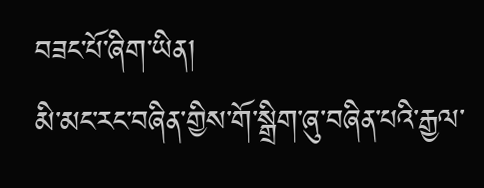བཟང་པོ་ཞིག་ཡིན།
མི་མང་རང་བཞིན་གྱིས་གོ་སྒྲིག་ཞུ་བཞིན་པའི་རྒྱལ་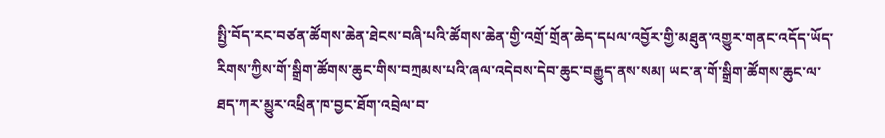སྤྱི་བོད་རང་བཙན་ཚོགས་ཆེན་ཐེངས་བཞི་པའི་ཚོགས་ཆེན་གྱི་འགྲོ་གྲོན་ཆེད་དཔལ་འབྱོར་གྱི་མཐུན་འགྱུར་གནང་འདོད་ཡོད་རིགས་ཀྱིས་གོ་སྒྲིག་ཚོགས་ཆུང་གིས་བཀྲམས་པའི་ཞལ་འདེབས་དེབ་ཆུང་བརྒྱུད་ནས་སམ། ཡང་ན་གོ་སྒྲིག་ཚོགས་ཆུང་ལ་ཐད་ཀར་མྱུར་འཕྲིན་ཁ་བྱང་ཐོག་འབྲེལ་བ་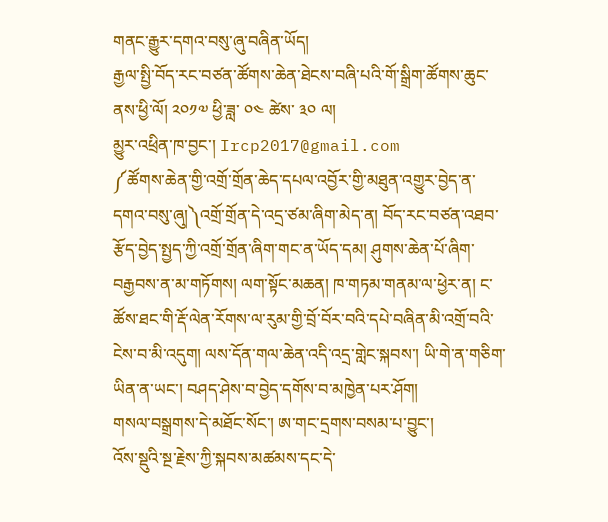གནང་རྒྱུར་དགའ་བསུ་ཞུ་བཞིན་ཡོད།
རྒྱལ་སྤྱི་བོད་རང་བཙན་ཚོགས་ཆེན་ཐེངས་བཞི་པའི་གོ་སྒྲིག་ཚོགས་ཆུང་ནས་ཕྱི་ལོ། ༢༠༡༧ ཕྱི་ཟླ་ ༠༤ ཚེས་ ༣༠ ལ།
མྱུར་འཕྲིན་ཁ་བྱང་། Ircp2017@gmail.com
༼ཚོགས་ཆེན་གྱི་འགྲོ་གྲོན་ཆེད་དཔལ་འབྱོར་གྱི་མཐུན་འགྱུར་བྱེད་ན་དགའ་བསུ་ཞུ།༽འགྲོ་གྲོན་དེ་འདྲ་ཙམ་ཞིག་མེད་ན། བོད་རང་བཙན་འཐབ་རྩོད་བྱེད་སྤྱད་ཀྱི་འགྲོ་གྲོན་ཞིག་གང་ན་ཡོད་དམ། ཤུགས་ཆེན་པོ་ཞིག་བརྒྱབས་ན་མ་གཏོགས། ལག་སྟོང་མཆན། ཁ་གཏམ་གནམ་ལ་ཕྱེར་ན། ང་ཚོས་ཐང་གི་རྡོ་ལེན་རོགས་ལ་རུམ་གྱི་བྲོ་བོར་བའི་དཔེ་བཞིན་མི་འགྲོ་བའི་ངེས་བ་མི་འདུག། ལས་དོན་གལ་ཆེན་འདི་འདྲ་གླེང་སྐབས་། ཡི་གེ་ན་གཅིག་ཡིན་ན་ཡང་། བཤད་ཤེས་བ་བྱེད་དགོས་བ་མཁྱེན་པར་ཤོག།
གསལ་བསྒྲགས་དེ་མཐོང་སོང་། ཨ་གང་དྲགས་བསམ་པ་བྱུང་།
འོས་སྡུའི་སྔ་རྗེས་ཀྱི་སྐབས་མཚམས་དང་དེ་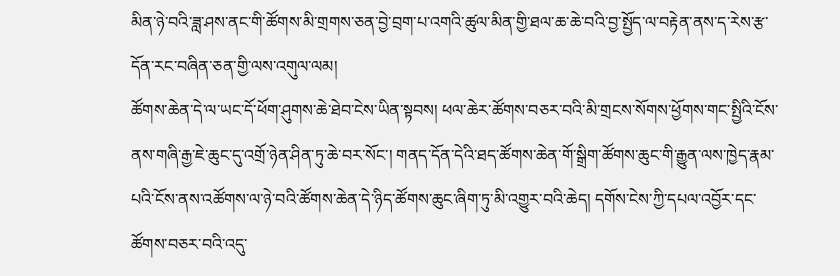མིན་ཉེ་བའི་ཟླ་ཤས་ནང་གི་ཚོགས་མི་གྲགས་ཅན་བྱེ་བྲག་པ་འགའི་ཚུལ་མིན་གྱི་ཐལ་ཆ་ཆེ་བའི་བྱ་སྤྱོད་ལ་བརྟེན་ནས་ད་རེས་རྩ་དོན་རང་བཞིན་ཅན་གྱི་ལས་འགུལ་ལམ།
ཚོགས་ཆེན་དེ་ལ་ཡང་དོ་ཕོག་ཤུགས་ཆེ་ཐེབ་ངེས་ཡིན་སྟབས། ཕལ་ཆེར་ཚོགས་བཅར་བའི་མི་གྲངས་སོགས་ཕྱོགས་གང་སྤྱིའི་ངོས་ནས་གཞི་རྒྱ་ཇེ་ཆུང་དུ་འགྲོ་ཉེན་ཤིན་ཏུ་ཆེ་བར་སོང་། གནད་དོན་དེའི་ཐད་ཚོགས་ཆེན་གོ་སྒྲིག་ཚོགས་ཆུང་གི་རྒྱུན་ལས་ཁྱེད་རྣམ་པའི་ངོས་ནས་འཚོགས་ལ་ཉེ་བའི་ཚོགས་ཆེན་དེ་ཉིད་ཚོགས་ཆུང་ཞིག་ཏུ་མི་འགྱུར་བའི་ཆེད། དགོས་ངེས་ཀྱི་དཔལ་འབྱོར་དང་ཚོགས་བཅར་བའི་འདུ་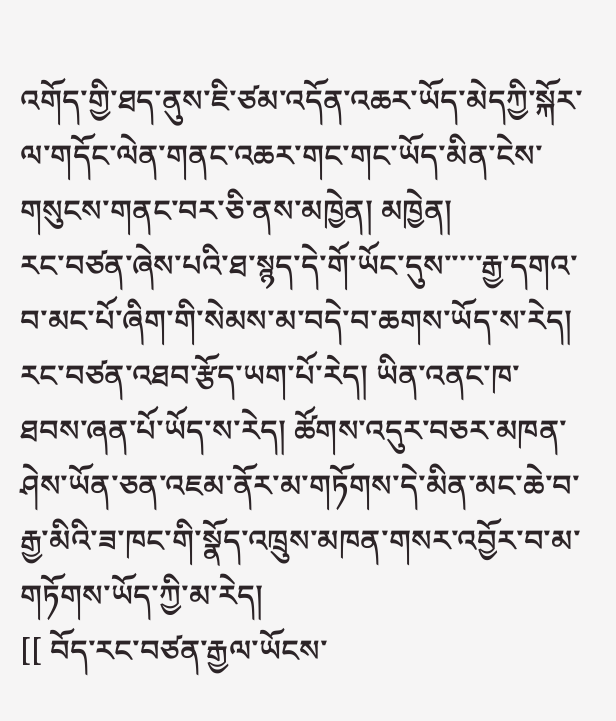འགོད་གྱི་ཐད་ནུས་ཇི་ཙམ་འདོན་འཆར་ཡོད་མེདཀྱི་སྐོར་ལ་གདོང་ལེན་གནང་འཆར་གང་གང་ཡོད་མིན་ངེས་གསུངས་གནང་བར་ཅི་ནས་མཁྱེན། མཁྱེན།
རང་བཙན་ཞེས་པའི་ཐ་སྙད་དེ་གོ་ཡོང་དུས་་་་་རྒྱ་དགའ་བ་མང་པོ་ཞིག་གི་སེམས་མ་བདེ་བ་ཆགས་ཡོད་ས་རེད།
རང་བཙན་འཐབ་རྩོད་ཡག་པོ་རེད། ཡིན་འནང་ཁ་ཐབས་ཞན་པོ་ཡོད་ས་རེད། ཚོགས་འདུར་བཅར་མཁན་ཤེས་ཡོན་ཅན་འཇམ་ནོར་མ་གཏོགས་དེ་མིན་མང་ཆེ་བ་རྒྱ་མིའི་ཟ་ཁང་གི་སྣོད་འཁྲུས་མཁན་གསར་འབྱོར་བ་མ་གཏོགས་ཡོད་ཀྱི་མ་རེད།
[[ བོད་རང་བཙན་རྒྱལ་ཡོངས་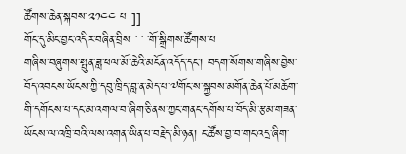ཚོགས་ཆེན་སྐབས་༢༡༤༤ པ ]]
གོང་དུ་མིང་བྱང་འདིར་བཞིན་བྲིས ་ ་ ་གོ་སྒྲིགས་ཚོགས་པ
གཞིས་བཞུགས་སྤུན་ཟླ་ཕལ་མོ་ཆེའི་མངོན་འདོད་དང་། བདག་སོགས་གཞིས་བྱེས་བོད་འབངས་ཡོངས་ཀྱི་དབུ་ཁྲིད་བླ་ན་མེད་པ་༧གོང་ས་སྐྱབས་མགོན་ཆེན་པོ་མཆོག་གི་དགོངས་པ་དང་མ་འགལ་བ་ཞིག་ཅི་ནས་ཀྱང་གནང་དགོས་པ་བོད་མི་རྩམ་གཟན་ཡོངས་ལ་འཁྲི་བའི་ལས་འགན་ཡིན་པ་བརྗེད་མི་ཉན། ང་ཚོས་བྱ་བ་གང་འདྲ་ཞིག་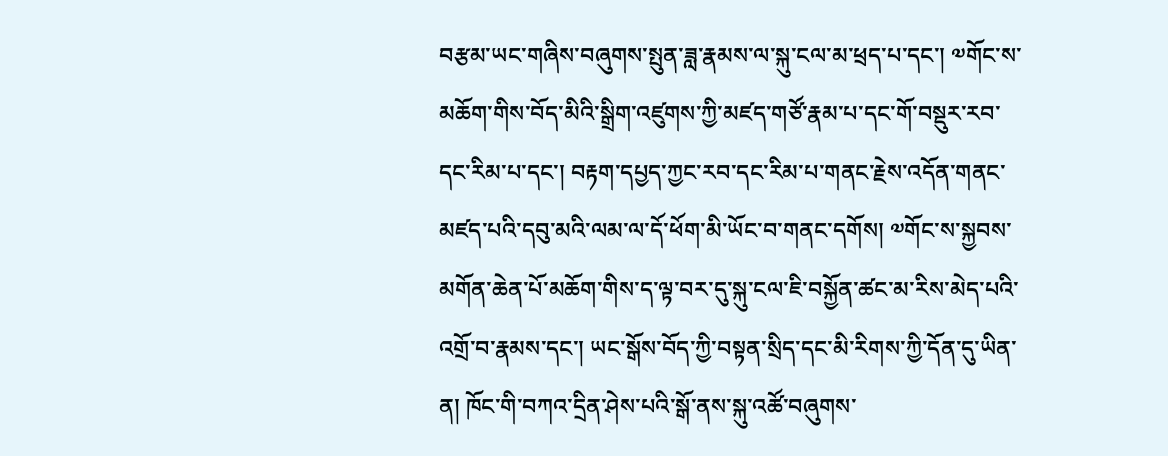བརྩམ་ཡང་གཞིས་བཞུགས་སྤུན་ཟླ་རྣམས་ལ་སྐུ་ངལ་མ་ཕྲད་པ་དང་། ༧གོང་ས་མཆོག་གིས་བོད་མིའི་སྒྲིག་འཛུགས་ཀྱི་མཛད་གཙོ་རྣམ་པ་དང་གོ་བསྡུར་རབ་དང་རིམ་པ་དང་། བརྟག་དཔྱད་ཀྱང་རབ་དང་རིམ་པ་གནང་རྗེས་འདོན་གནང་མཛད་པའི་དབུ་མའི་ལམ་ལ་དོ་ཕོག་མི་ཡོང་བ་གནང་དགོས། ༧གོང་ས་སྐྱབས་མགོན་ཆེན་པོ་མཆོག་གིས་ད་ལྟ་བར་དུ་སྐུ་ངལ་ཇི་བསྐྱོན་ཚང་མ་རིས་མེད་པའི་འགྲོ་བ་རྣམས་དང་། ཡང་སྒོས་བོད་ཀྱི་བསྟན་སྲིད་དང་མི་རིགས་ཀྱི་དོན་དུ་ཡིན་ན། ཁོང་གི་བཀའ་དྲིན་ཤེས་པའི་སྒོ་ནས་སྐུ་འཚོ་བཞུགས་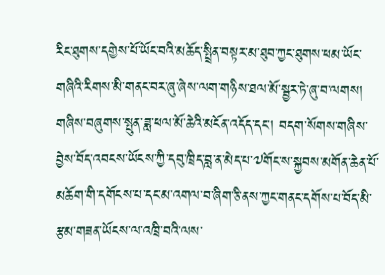རིང་ཐུགས་དགྱེས་པོ་ཡོང་བའི་མཆོད་སྤྲིན་བསྟར་མ་ཐུབ་ཀྱང་ཐུགས་ཕམ་ཡོང་གཞིའི་རིགས་མི་གནང་བར་ཞུ་ཞེས་ལག་གཉིས་ཐལ་མོ་སྦྱར་ཏེ་ཞུ་བ་ལགས།
གཞིས་བཞུགས་སྤུན་ཟླ་ཕལ་མོ་ཆེའི་མངོན་འདོད་དང་། བདག་སོགས་གཞིས་བྱེས་བོད་འབངས་ཡོངས་ཀྱི་དབུ་ཁྲིད་བླ་ན་མེད་པ་༧གོང་ས་སྐྱབས་མགོན་ཆེན་པོ་མཆོག་གི་དགོངས་པ་དང་མ་འགལ་བ་ཞིག་ཅི་ནས་ཀྱང་གནང་དགོས་པ་བོད་མི་རྩམ་གཟན་ཡོངས་ལ་འཁྲི་བའི་ལས་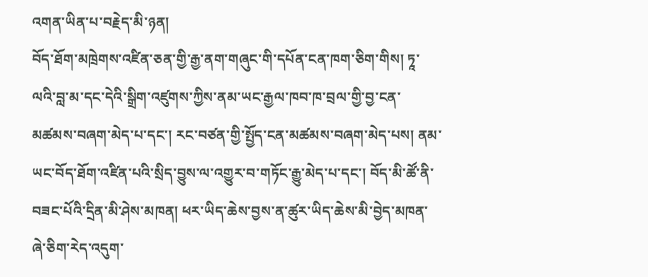འགན་ཡིན་པ་བརྗེད་མི་ཉན།
བོད་ཐོག་མཁྲེགས་འཛིན་ཅན་གྱི་རྒྱ་ནག་གཞུང་གི་དཔོན་ངན་ཁག་ཅིག་གིས། ཏཱ་ལའི་བླ་མ་དང་དེའི་སྒྲིག་འཛུགས་ཀྱིས་ནམ་ཡང་རྒྱལ་ཁབ་ཁ་བྲལ་གྱི་བྱ་ངན་མཚམས་བཞག་མེད་པ་དང་། རང་བཙན་གྱི་སྤྱོད་ངན་མཚམས་བཞག་མེད་པས། ནམ་ཡང་བོད་ཐོག་འཛིན་པའི་སྲིད་བྱུས་ལ་འགྱུར་བ་གཏོང་རྒྱུ་མེད་པ་དང་། བོད་མི་ཚོ་ནི་བཟང་པོའི་དྲིན་མི་ཤེས་མཁན། ཕར་ཡིད་ཆེས་བྱས་ན་ཚུར་ཡིད་ཆེས་མི་བྱེད་མཁན་ཞེ་ཅིག་རེད་འདུག་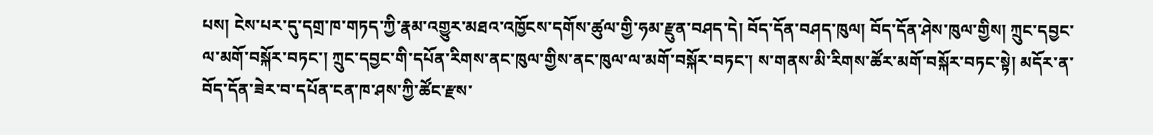པས། ངེས་པར་དུ་དགྲ་ཁ་གཏད་ཀྱི་རྣམ་འགྱུར་མཐའ་འཁྱོངས་དགོས་ཚུལ་གྱི་ཧམ་རྫུན་བཤད་དེ། བོད་དོན་བཤད་ཁུལ། བོད་དོན་ཤེས་ཁུལ་གྱིས། ཀྲུང་དབྱང་ལ་མགོ་བསྐོར་བཏང་། ཀྲུང་དབྱང་གི་དཔོན་རིགས་ནང་ཁུལ་གྱིས་ནང་ཁུལ་ལ་མགོ་བསྐོར་བཏང་། ས་གནས་མི་རིགས་ཚོར་མགོ་བསྐོར་བཏང་སྟེ། མདོར་ན་བོད་དོན་ཟེར་བ་དཔོན་ངན་ཁ་ཤས་ཀྱི་ཚོང་རྫས་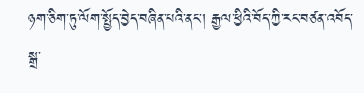ཉག་ཅིག་ཏུ་ལོག་སྤྱོད་བྱེད་བཞིན་པའི་ནང་། རྒྱལ་ཕྱིའི་བོད་ཀྱི་རང་བཙན་འབོད་སྒྲ་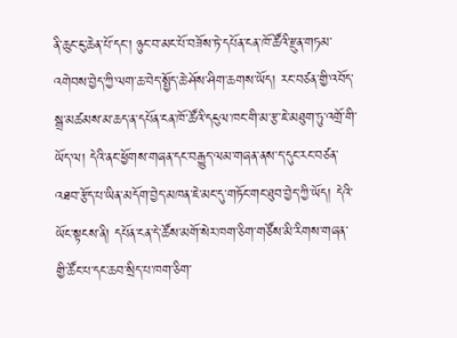ནི་ཆུང་ངུ་ཆེན་པོ་དང་། ཉུང་བ་མང་པོ་བཟོས་ཏེ་དཔོན་ངན་ཁོ་ཚོའི་རྫུན་གཏམ་འགེབས་བྱེད་ཀྱི་ལག་ཆ་བེད་སྤྱོད་ཆེ་ཤོས་ཤིག་ཆགས་ཡོད། རང་བཙན་གྱི་འབོད་སྒྲ་མཚམས་མ་ཆད་ན་དཔོན་ངན་ཁོ་ཚོའི་དངུལ་ཁང་གི་མ་རྩ་ཇེ་མཐུག་ཏུ་འགྲོ་གི་ཡོད་ལ། དེའི་ནང་ཕྱོགས་གཞན་དང་བརྒྱུད་ལམ་གཞན་ནས་ད་དུང་རང་བཙན་འཐབ་རྩོད་པ་ཡིན་མདོག་བྱེད་མཁན་ཇེ་མང་དུ་གཏོང་གང་ཐུབ་བྱེད་ཀྱི་ཡོད། དེའི་ཡོང་སྟངས་ནི། དཔོན་ངན་དེ་ཚོས་མགོ་སེར་ཁག་ཅིག་གཙོས་མི་རིགས་གཞན་གྱི་ཚོང་པ་དང་ཆབ་སྲིད་པ་ཁག་ཅིག་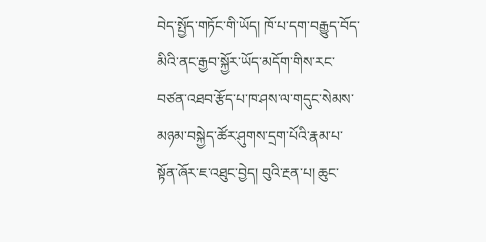བེད་སྤྱོད་གཏོང་གི་ཡོད། ཁོ་པ་དག་བརྒྱུད་བོད་མིའི་ནང་རྒྱབ་སྐྱོར་ཡོད་མདོག་གིས་རང་བཙན་འཐབ་རྩོད་པ་ཁ་ཤས་ལ་གདུང་སེམས་མཉམ་བསྐྱེད་ཚོར་ཤུགས་དྲག་པོའི་རྣམ་པ་སྟོན་ཞོར་ཇ་འཐུང་བྱེད། བུའི་རྔན་པ། ཆུང་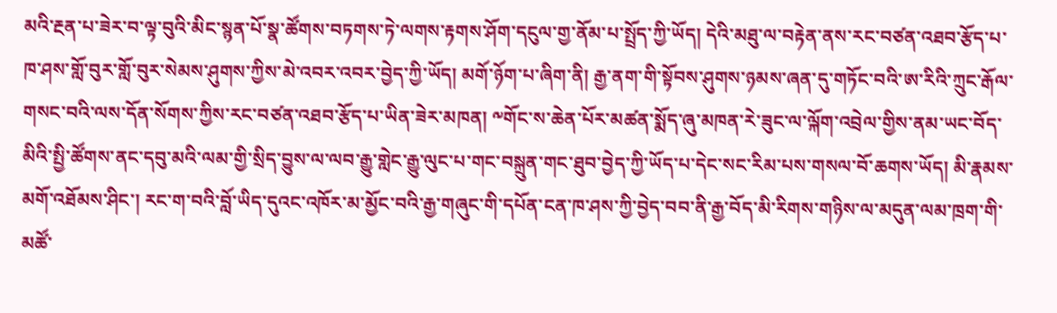མའི་རྔན་པ་ཟེར་བ་ལྟ་བུའི་མིང་སྙན་པོ་སྣ་ཚོགས་བཏགས་ཏེ་ལགས་རྟགས་ཤོག་དངུལ་གྱ་ནོམ་པ་སྤྲོད་ཀྱི་ཡོད། དེའི་མཐུ་ལ་བརྟེན་ནས་རང་བཙན་འཐབ་རྩོད་པ་ཁ་ཤས་གློ་བུར་གློ་བུར་སེམས་ཤུགས་ཀྱིས་མེ་འབར་འབར་བྱེད་ཀྱི་ཡོད། མགོ་ཉོག་པ་ཞིག་ནི། རྒྱ་ནག་གི་སྟོབས་ཤུགས་ཉམས་ཞན་དུ་གཏོང་བའི་ཨ་རིའི་ཀྲུང་རྒོལ་གསང་བའི་ལས་དོན་སོགས་ཀྱིས་རང་བཙན་འཐབ་རྩོད་པ་ཡིན་ཟེར་མཁན། ༸གོང་ས་ཆེན་པོར་མཚན་སྨོད་ཞུ་མཁན་རེ་ཟུང་ལ་ལྐོག་འབྲེལ་གྱིས་ནམ་ཡང་བོད་མིའི་སྤྱི་ཚོགས་ནང་དབུ་མའི་ལམ་གྱི་སྲིད་བྱུས་ལ་ལབ་རྒྱུ་གླེང་རྒྱུ་ལུང་པ་གང་བསྐྲུན་གང་ཐུབ་བྱེད་ཀྱི་ཡོད་པ་དེང་སང་རིམ་པས་གསལ་བོ་ཆགས་ཡོད། མི་རྣམས་མགོ་འཐོམས་ཤིང་། རང་ག་བའི་བློ་ཡིད་དུའང་འཁོར་མ་མྱོང་བའི་རྒྱ་གཞུང་གི་དཔོན་ངན་ཁ་ཤས་ཀྱི་བྱེད་བབ་ནི་རྒྱ་བོད་མི་རིགས་གཉིས་ལ་མདུན་ལམ་ཁྲག་གི་མཚོ་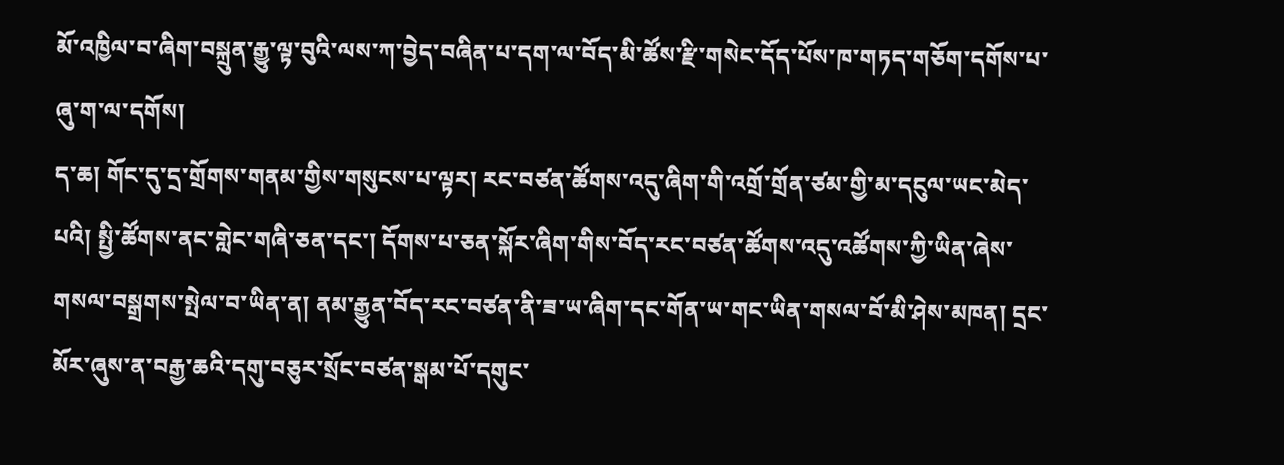མོ་འཁྱིལ་བ་ཞིག་བསྐྲུན་རྒྱུ་ལྟ་བུའི་ལས་ཀ་བྱེད་བཞིན་པ་དག་ལ་བོད་མི་ཚོས་རྫི་གསེང་དོད་པོས་ཁ་གཏད་གཅོག་དགོས་པ་ཞུ་ག་ལ་དགོས།
ད་ཆ། གོང་དུ་དྲ་གྲོགས་གནམ་གྱིས་གསུངས་པ་ལྟར། རང་བཙན་ཚོགས་འདུ་ཞིག་གི་འགྲོ་གྲོན་ཙམ་གྱི་མ་དངུལ་ཡང་མེད་པའི། སྤྱི་ཚོགས་ནང་གླེང་གཞི་ཅན་དང་། དོགས་པ་ཅན་སྐོར་ཞིག་གིས་བོད་རང་བཙན་ཚོགས་འདུ་འཚོགས་ཀྱི་ཡིན་ཞེས་གསལ་བསྒྲགས་སྤེལ་བ་ཡིན་ན། ནམ་རྒྱུན་བོད་རང་བཙན་ནི་ཟ་ཡ་ཞིག་དང་གོན་ཡ་གང་ཡིན་གསལ་བོ་མི་ཤེས་མཁན། དྲང་མོར་ཞུས་ན་བརྒྱ་ཆའི་དགུ་བཅུར་སྲོང་བཙན་སྒམ་པོ་དགུང་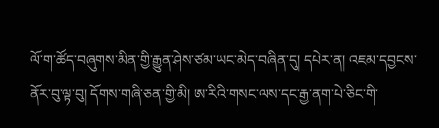ལོ་ག་ཚོད་བཞུགས་མིན་གྱི་རྒྱུན་ཤེས་ཙམ་ཡང་མེད་བཞིན་དུ། དཔེར་ན། འཇམ་དབྱངས་ནོར་བུ་ལྟ་བུ། དོགས་གཞི་ཅན་གྱི་མི། ཨ་རིའི་གསང་ལས་དང་རྒྱ་ནག་པེ་ཅིང་གི་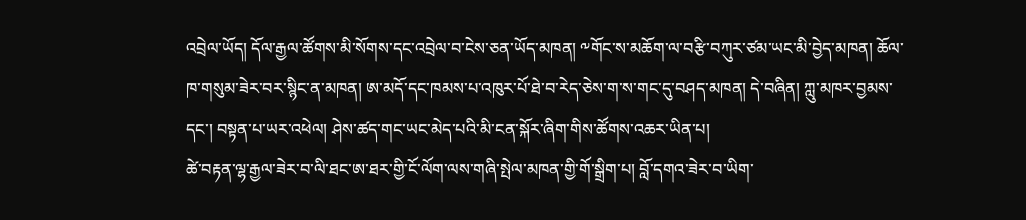འབྲེལ་ཡོད། དོལ་རྒྱལ་ཚོགས་མི་སོགས་དང་འབྲེལ་བ་ངེས་ཅན་ཡོད་མཁན། ༸གོང་ས་མཆོག་ལ་བརྩི་བཀུར་ཙམ་ཡང་མི་བྱེད་མཁན། ཆོལ་ཁ་གསུམ་ཟེར་བར་སྙིང་ན་མཁན། ཨ་མདོ་དང་ཁམས་པ་འཁུར་པོ་ཐེ་བ་རེད་ཅེས་ག་ས་གང་དུ་བཤད་མཁན། དེ་བཞིན། ཀླུ་མཁར་བྱམས་དང་། བསྟན་པ་ཡར་འཕེལ། ཤེས་ཚད་གང་ཡང་མེད་པའི་མི་ངན་སྐོར་ཞིག་གིས་ཚོགས་འཆར་ཡིན་པ།
ཚེ་བརྟན་ལྷ་རྒྱལ་ཟེར་བ་ལི་ཐང་ཨ་ཐར་གྱི་ངོ་ལོག་ལས་གཞི་སྤེལ་མཁན་གྱི་གོ་སྒྲིག་པ། བློ་དགའ་ཟེར་བ་ཡིག་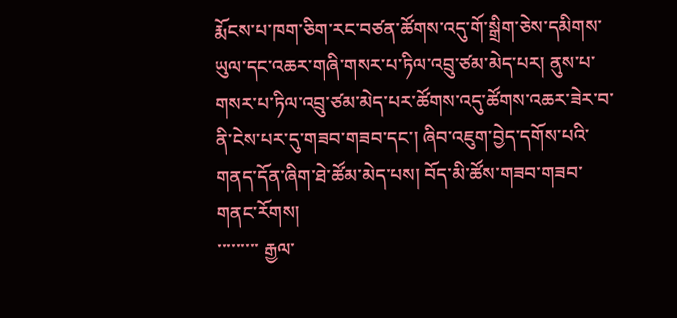རྨོངས་པ་ཁག་ཅིག་རང་བཙན་ཚོགས་འདུ་གོ་སྒྲིག་ཅེས་དམིགས་ཡུལ་དང་འཆར་གཞི་གསར་པ་ཏིལ་འབྲུ་ཙམ་མེད་པར། ནུས་པ་གསར་པ་ཏིལ་འབྲུ་ཙམ་མེད་པར་ཚོགས་འདུ་ཚོགས་འཆར་ཟེར་བ་ནི་ངེས་པར་དུ་གཟབ་གཟབ་དང་། ཞིབ་འཇུག་བྱེད་དགོས་པའི་གནད་དོན་ཞིག་ཐེ་ཚོམ་མེད་པས། བོད་མི་ཚོས་གཟབ་གཟབ་གནང་རོགས།
་་་་་་་་་ རྒྱལ་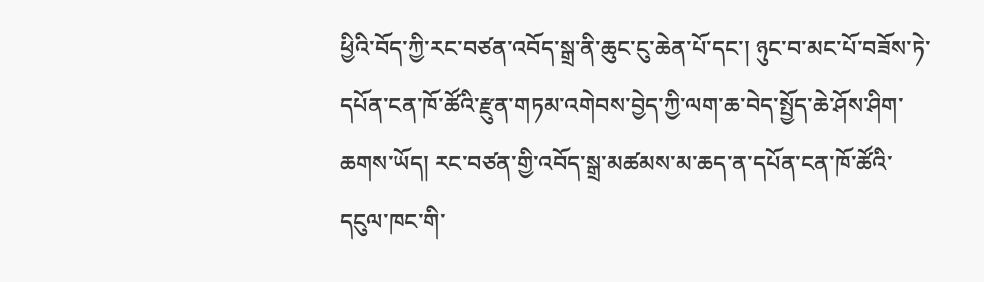ཕྱིའི་བོད་ཀྱི་རང་བཙན་འབོད་སྒྲ་ནི་ཆུང་ངུ་ཆེན་པོ་དང་། ཉུང་བ་མང་པོ་བཟོས་ཏེ་དཔོན་ངན་ཁོ་ཚོའི་རྫུན་གཏམ་འགེབས་བྱེད་ཀྱི་ལག་ཆ་བེད་སྤྱོད་ཆེ་ཤོས་ཤིག་ཆགས་ཡོད། རང་བཙན་གྱི་འབོད་སྒྲ་མཚམས་མ་ཆད་ན་དཔོན་ངན་ཁོ་ཚོའི་དངུལ་ཁང་གི་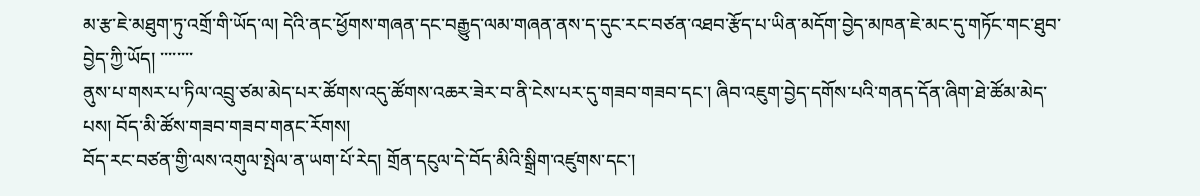མ་རྩ་ཇེ་མཐུག་ཏུ་འགྲོ་གི་ཡོད་ལ། དེའི་ནང་ཕྱོགས་གཞན་དང་བརྒྱུད་ལམ་གཞན་ནས་ད་དུང་རང་བཙན་འཐབ་རྩོད་པ་ཡིན་མདོག་བྱེད་མཁན་ཇེ་མང་དུ་གཏོང་གང་ཐུབ་བྱེད་ཀྱི་ཡོད། ་་་་་་་་
ནུས་པ་གསར་པ་ཏིལ་འབྲུ་ཙམ་མེད་པར་ཚོགས་འདུ་ཚོགས་འཆར་ཟེར་བ་ནི་ངེས་པར་དུ་གཟབ་གཟབ་དང་། ཞིབ་འཇུག་བྱེད་དགོས་པའི་གནད་དོན་ཞིག་ཐེ་ཚོམ་མེད་པས། བོད་མི་ཚོས་གཟབ་གཟབ་གནང་རོགས།
བོད་རང་བཙན་གྱི་ལས་འགུལ་སྤེལ་ན་ཡག་པོ་རེད། གྲོན་དངུལ་དེ་བོད་མིའི་སྒྲིག་འཛུགས་དང་།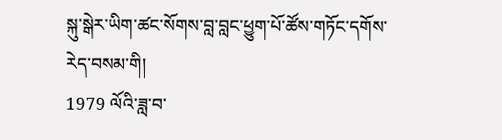སྐུ་སྒེར་ཡིག་ཚང་སོགས་བླ་བླང་ཕྱུག་པོ་ཚོས་གཏོང་དགོས་རེད་བསམ་གི།
1979 ལོའི་ཟླ་བ་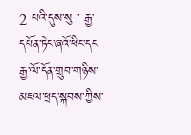2 པའི་དུས་སུ ་ རྒྱ་དཔོན་ཏེང་ཞའོ་ཕིང་དང
རྒྱ་ལོ་དོན་གྲུབ་གཉིས་མཇལ་ཕྲད་སྐབས་ཀྱིས་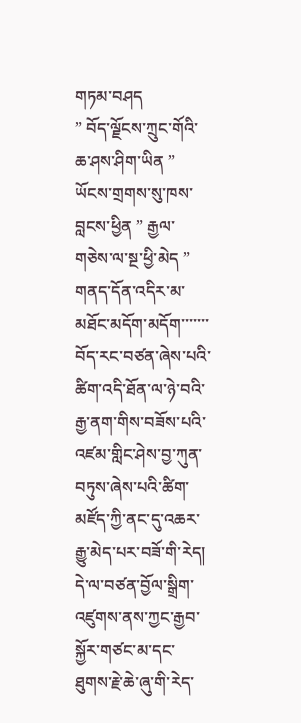གཏམ་བཤད
” བོད་ལྗོངས་ཀྲུང་གོའི་ཆ་ཤས་ཤིག་ཡིན ”
ཡོངས་གྲགས་སུ་ཁས་བླངས་ཕྱིན ” རྒྱལ་གཅེས་ལ་སྔ་ཕྱི་མེད ”
གནད་དོན་འདིར་མ་མཐོང་མདོག་མདོག་་་་་་་
བོད་རང་བཙན་ཞེས་པའི་ཚིག་འདི་ཐོན་ལ་ཉེ་བའི་རྒྱ་ནག་གིས་བཟོས་པའི་འཛམ་གླིང་ཤེས་བྱ་ཀུན་བཏུས་ཞེས་པའི་ཚིག་མཛོད་ཀྱི་ནང་དུ་འཆར་རྒྱུ་མེད་པར་བཟོ་གི་རེད། དེ་ལ་བཙན་བྱོལ་སྒྲིག་འཛུགས་ནས་ཀྱང་རྒྱབ་སྐྱོར་གཙང་མ་དང་ཐུགས་རྗེ་ཆེ་ཞུ་གི་རེད་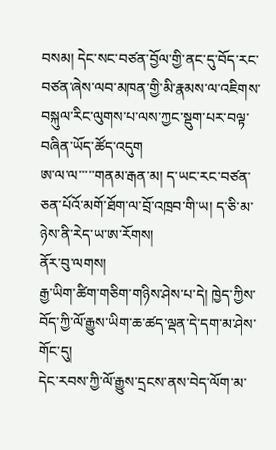བསམ། དེང་སང་བཙན་བྱོལ་གྱི་ནང་དུ་བོད་རང་བཙན་ཞེས་ལབ་མཁན་གྱི་མི་རྣམས་ལ་འཇིགས་བསྐུལ་རིང་ལུགས་པ་ལས་ཀྱང་སྡུག་པར་བལྟ་བཞིན་ཡོད་ཚོད་འདུག
ཨ་ལ་ལ་་་་་གནམ་རྒན་མ། ད་ཡང་རང་བཙན་ཅན་པོའོ་མགོ་ཐོག་ལ་བྲོ་འཁྲབ་གི་ཡ། ད་ཅི་མ་ཉེས་ནི་རེད་ཡ་ཨ་རོགས།
ནོར་བུ་ལགས།
རྒྱ་ཡིག་ཚིག་གཅིག་གཉིས་ཤེས་པ་དེ། ཁྱེད་ཀྱིས་བོད་ཀྱི་ལོ་རྒྱུས་ཡིག་ཆ་ཚད་ལྡན་དེ་དག་མ་ཤེས་གོང་དུ།
དེང་རབས་ཀྱི་ལོ་རྒྱུས་དྲངས་ནས་བེད་ལོག་མ་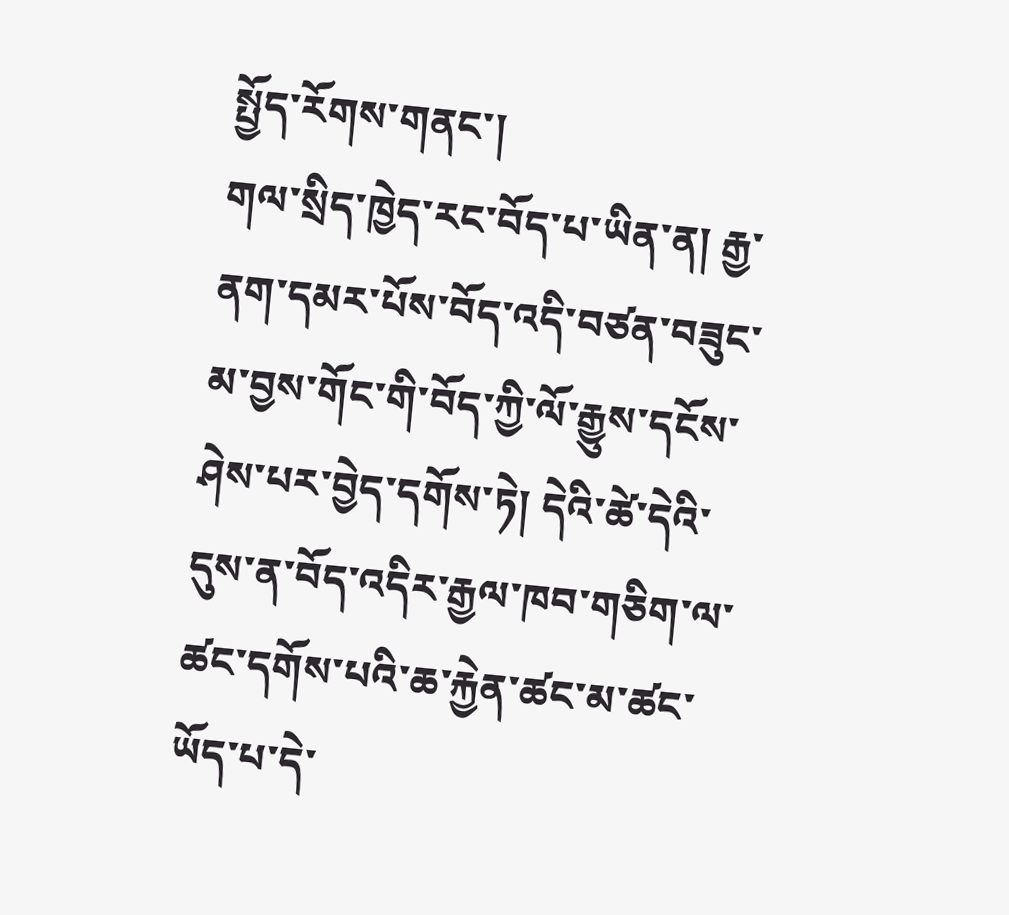སྤྱོད་རོགས་གནང་།
གལ་སྲིད་ཁྱེད་རང་བོད་པ་ཡིན་ན། རྒྱ་ནག་དམར་པོས་བོད་འདི་བཙན་བཟུང་མ་བྱས་གོང་གི་བོད་ཀྱི་ལོ་རྒྱུས་དངོས་ཤེས་པར་བྱེད་དགོས་ཏེ། དེའི་ཚེ་དེའི་དུས་ན་བོད་འདིར་རྒྱལ་ཁབ་གཅིག་ལ་ཚང་དགོས་པའི་ཆ་རྐྱེན་ཚང་མ་ཚང་ཡོད་པ་དེ་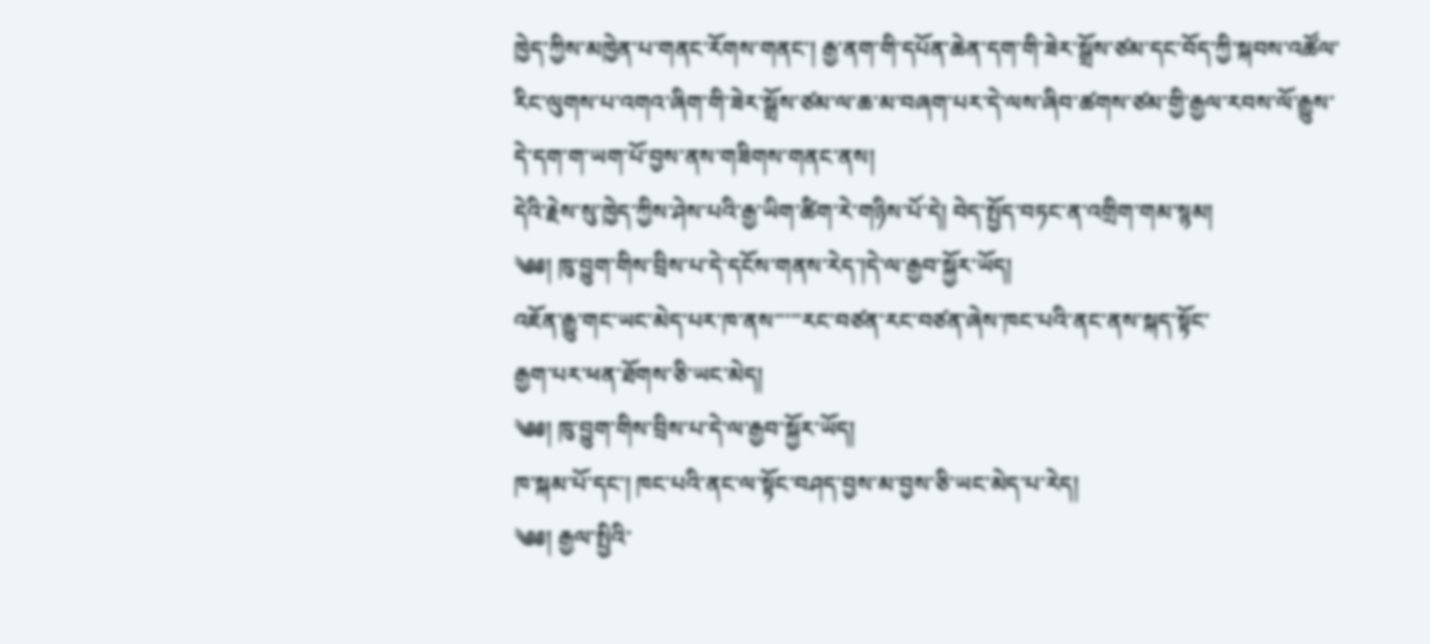ཁྱེད་ཀྱིས་མཁྱེན་པ་གནང་རོགས་གནང་། རྒྱ་ནག་གི་དཔོན་ཆེན་དག་གི་ཟེར་སྒྲོས་ཙམ་དང་བོད་ཀྱི་སྐབས་འཚོལ་རིང་ལུགས་པ་འགའ་ཞིག་གི་ཟེར་སྒྲོས་ཙམ་ལ་ཆ་མ་བཞག་པར་དེ་ལས་ཞིབ་ཚགས་ཙམ་གྱི་རྒྱལ་རབས་ལོ་རྒྱུས་དེ་དག་ག་ཡག་པོ་བྱས་ནས་གཟིགས་གནང་ནས།
དེའི་རྗེས་སུ་ཁྱེད་ཀྱིས་ཤེས་པའི་རྒྱ་ཡིག་ཚིག་རེ་གཉིས་པོ་དེ། བེད་སྤྱོད་བཏང་ན་འགྲིག་གམ་སྙམ།
༄༅། ཁུ་བྱུག་གིས་བྲིས་པ་དེ་དངོས་གནས་རེད་།དེ་ལ་རྒྱབ་སྐྱོར་ཡོད།
འཇོན་རྒྱུ་གང་ཡང་མེད་པར་ཁ་ནས་་་་་རང་བཙན་རང་བཙན་ཞེས་ཁང་པའི་ནང་ནས་སྐད་སྟོང་
རྒྱག་པར་ཕན་ཐོགས་ཅི་ཡང་མེད།
༄༅། ཁུ་བྱུག་གིས་བྲིས་པ་དེ་ལ་རྒྱབ་སྐྱོར་ཡོད།
ཁ་སྐམ་པོ་དང་། ཁང་པའི་ནང་ལ་སྟོང་བཤད་བྱས་མ་བྱས་ཅི་ཡང་མེད་པ་རེད།
༄༅། རྒྱལ་སྤྱིའི་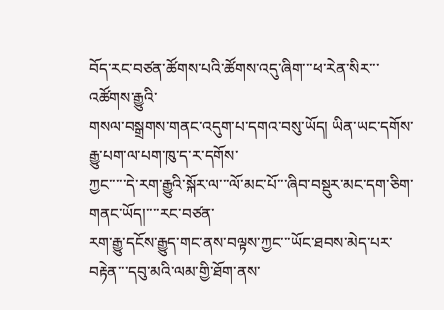བོད་རང་བཙན་ཚོགས་པའི་ཚོགས་འདུ་ཞིག་་་ཕ་རེན་སིར་་་འཚོགས་རྒྱུའི་
གསལ་བསྒྲགས་གནང་འདུག་པ་དགའ་བསུ་ཡོད། ཡིན་ཡང་དགོས་རྒྱུ་པག་ལ་པག་ཁུ་ད་ར་དགོས་
ཀྱང་་་་་དེ་རག་རྒྱུའི་སྐོར་ལ་་་ལོ་མང་པོ་་་ཞིབ་བསྡུར་མང་དག་ཅིག་གནང་ཡོད།་་་་རང་བཙན་
རག་རྒྱུ་དངོས་རྒྱུད་གང་ནས་བལྟས་ཀྱང་་་ཡོང་ཐབས་མེད་པར་བརྟེན་་་དབུ་མའི་ལམ་གྱི་ཐོག་ནས་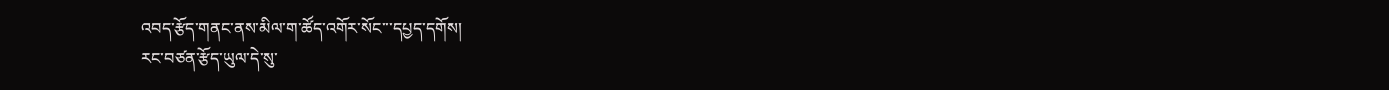འབད་རྩོད་གནང་ནས་མིལ་ག་ཚོད་འགོར་སོང་་་དཔྱད་དགོས།
རང་བཙན་རྩོད་ཡུལ་དེ་སུ་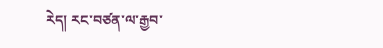རེད། རང་བཙན་ལ་རྒྱབ་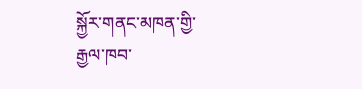སྐྱོར་གནང་མཁན་གྱི་རྒྱལ་ཁབ་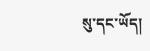སུ་དང་ཡོད།